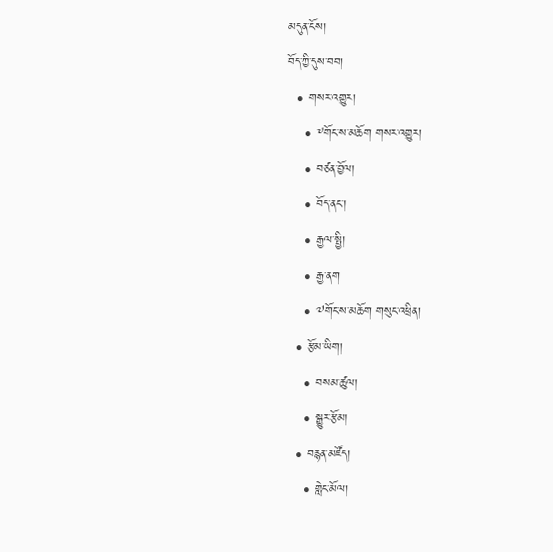མདུན་ངོས།
བོད་ཀྱི་དུས་བབ།
  • གསར་འགྱུར།
    • ༸གོང་ས་མཆོག གསར་འགྱུར།
    • བཙན་བྱོལ།
    • བོད་ནང་།
    • རྒྱལ་སྤྱི།
    • རྒྱ་ནག
    • ༧གོང་ས་མཆོག གསུང་འཕྲིན།
  • རྩོམ་ཡིག།
    • བསམ་ཚུལ།
    • སྒྱུར་རྩོམ།
  • བརྙན་མཛོད།
    • གླེང་མོལ།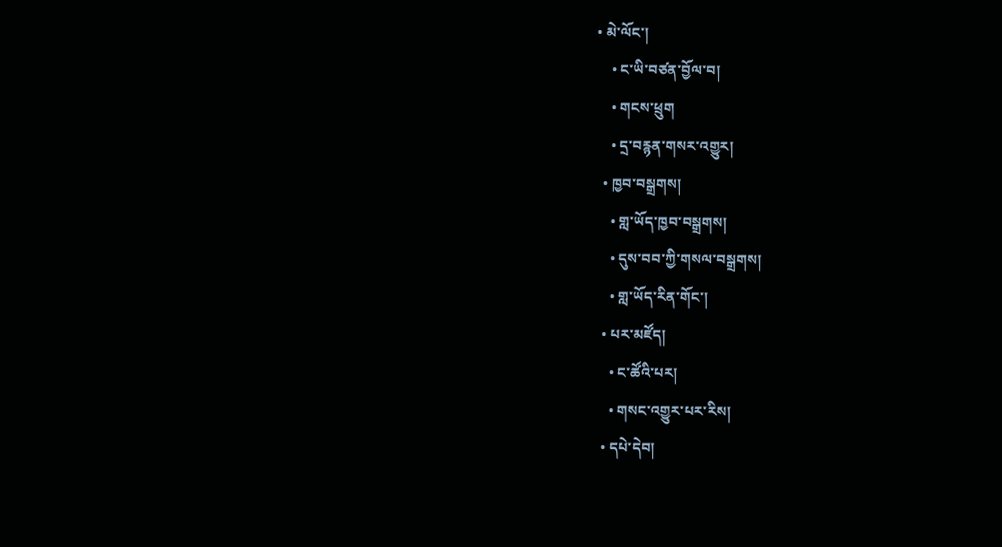• མེ་ལོང་།
    • ང་ཡི་བཙན་བྱོལ་བ།
    • གངས་ཕྲུག
    • དྲ་བརྙན་གསར་འགྱུར།
  • ཁྱབ་བསྒྲགས།
    • གླ་ཡོད་ཁྱབ་བསྒྲགས།
    • དུས་བབ་ཀྱི་གསལ་བསྒྲགས།
    • གླ་ཡོད་རིན་གོང་།
  • པར་མཛོད།
    • ང་ཚོའི་པར།
    • གསང་འགྱུར་པར་རིས།
  • དཔེ་དེབ།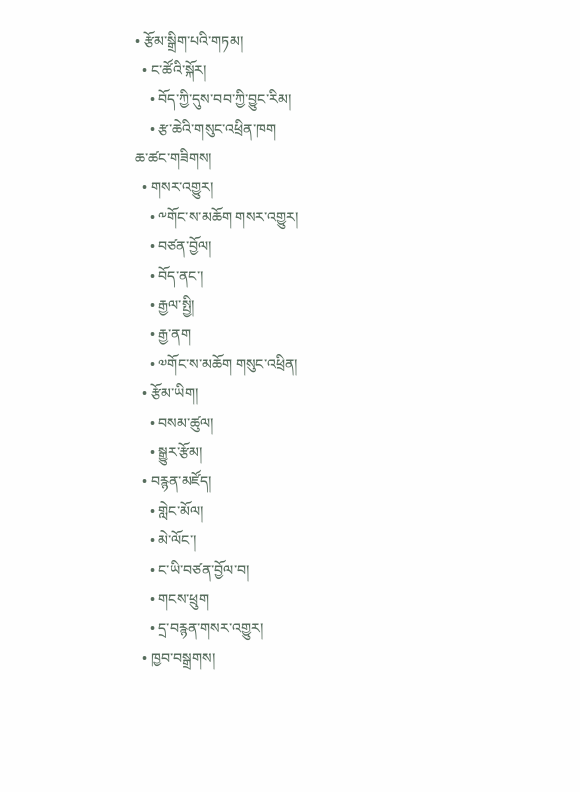• རྩོམ་སྒྲིག་པའི་གཏམ།
  • ང་ཚོའི་སྐོར།
    • བོད་ཀྱི་དུས་བབ་ཀྱི་བྱུང་རིམ།
    • རྩ་ཆེའི་གསུང་འཕྲིན་ཁག
ཆ་ཚང་གཟིགས།
  • གསར་འགྱུར།
    • ༸གོང་ས་མཆོག གསར་འགྱུར།
    • བཙན་བྱོལ།
    • བོད་ནང་།
    • རྒྱལ་སྤྱི།
    • རྒྱ་ནག
    • ༧གོང་ས་མཆོག གསུང་འཕྲིན།
  • རྩོམ་ཡིག།
    • བསམ་ཚུལ།
    • སྒྱུར་རྩོམ།
  • བརྙན་མཛོད།
    • གླེང་མོལ།
    • མེ་ལོང་།
    • ང་ཡི་བཙན་བྱོལ་བ།
    • གངས་ཕྲུག
    • དྲ་བརྙན་གསར་འགྱུར།
  • ཁྱབ་བསྒྲགས།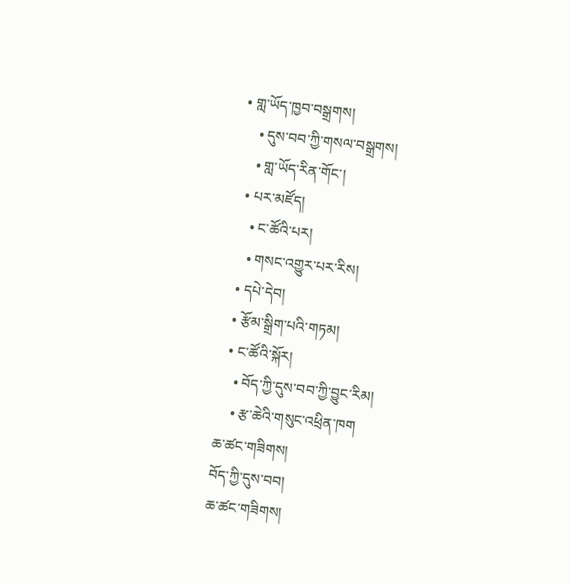• གླ་ཡོད་ཁྱབ་བསྒྲགས།
    • དུས་བབ་ཀྱི་གསལ་བསྒྲགས།
    • གླ་ཡོད་རིན་གོང་།
  • པར་མཛོད།
    • ང་ཚོའི་པར།
    • གསང་འགྱུར་པར་རིས།
  • དཔེ་དེབ།
  • རྩོམ་སྒྲིག་པའི་གཏམ།
  • ང་ཚོའི་སྐོར།
    • བོད་ཀྱི་དུས་བབ་ཀྱི་བྱུང་རིམ།
    • རྩ་ཆེའི་གསུང་འཕྲིན་ཁག
ཆ་ཚང་གཟིགས།
བོད་ཀྱི་དུས་བབ།
ཆ་ཚང་གཟིགས།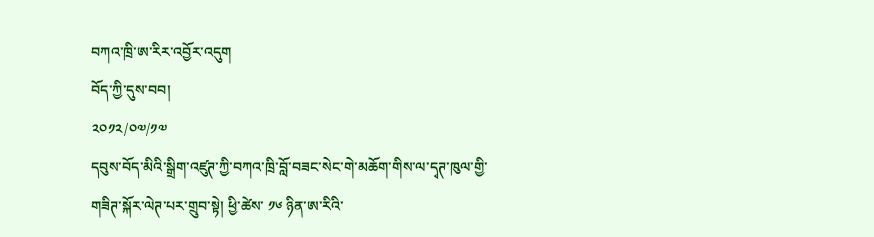བཀའ་ཁྲི་ཨ་རིར་འབྱོར་འདུག
བོད་ཀྱི་དུས་བབ།
༢༠༡༢/༠༧/༡༧
དབུས་བོད་མིའི་སྒྲིག་འཛུཊ་ཀྱི་བཀའ་ཁྲི་བློ་བཟང་སེང་གེ་མཆོག་གིས་ལ་དྭཊ་ཁུལ་གྱི་གཟིཊ་སྐོར་ལེཊ་པར་གྲུབ་སྟེ། ཕྱི་ཚེས་ ༡༦ ཉིན་ཨ་རིའི་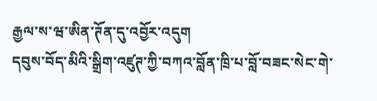རྒྱལ་ས་ཝ་ཨིན་ཊོན་དུ་འབྱོར་འདུག
དབུས་བོད་མིའི་སྒྲིག་འཛུཊ་ཀྱི་བཀའ་བློན་ཁྲི་པ་བློ་བཟང་སེང་གེ་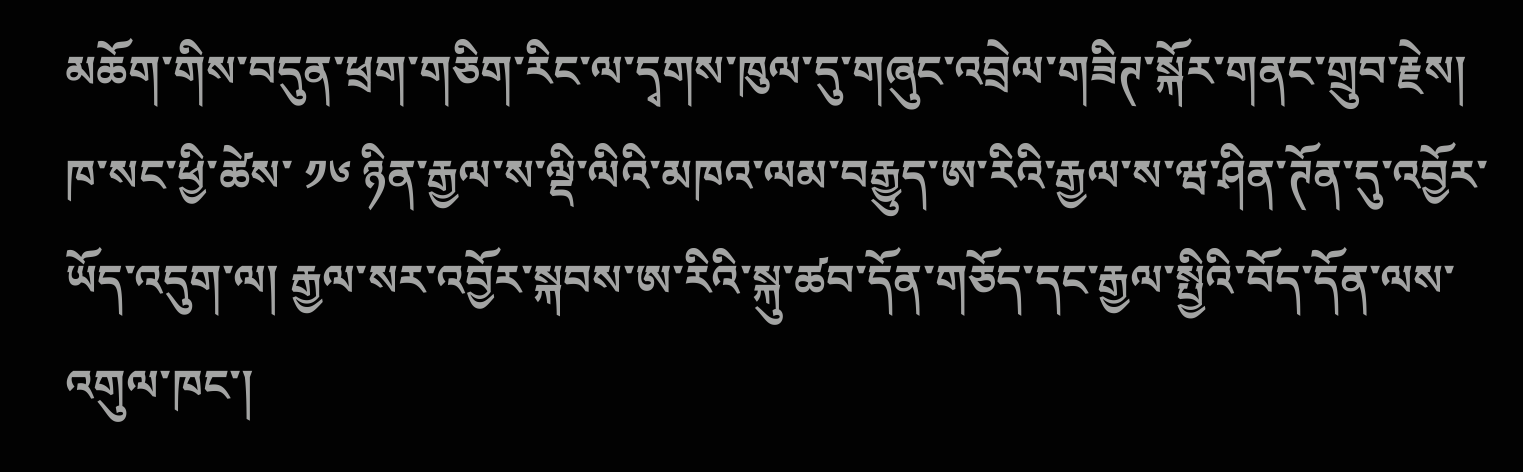མཆོག་གིས་བདུན་ཕྲག་གཅིག་རིང་ལ་དྭགས་ཁུལ་དུ་གཞུང་འབྲེལ་གཟིཊ་སྐོར་གནང་གྲུབ་རྗེས། ཁ་སང་ཕྱི་ཚེས་ ༡༦ ཉིན་རྒྱལ་ས་ལྡི་ལིའི་མཁའ་ལམ་བརྒྱུད་ཨ་རིའི་རྒྱལ་ས་ཝ་ཤིན་ཊོན་དུ་འབྱོར་ཡོད་འདུག་ལ། རྒྱལ་སར་འབྱོར་སྐབས་ཨ་རིའི་སྐུ་ཚབ་དོན་གཅོད་དང་རྒྱལ་སྤྱིའི་བོད་དོན་ལས་འགུལ་ཁང་།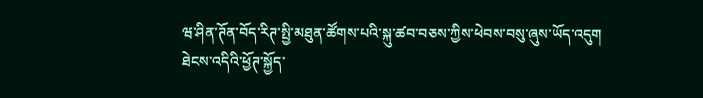ཝ་ཤིན་ཊོན་བོད་རིཊ་སྤྱི་མཐུན་ཚོགས་པའི་སྐུ་ཚབ་བཅས་ཀྱིས་ཕེབས་བསུ་ཞུས་ཡོད་འདུག
ཐེངས་འདིའི་ཕྱོཊ་སྐྱོད་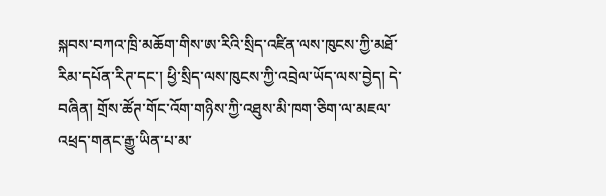སྐབས་བཀའ་ཁྲི་མཆོག་གིས་ཨ་རིའི་སྲིད་འཛིན་ལས་ཁུངས་ཀྱི་མཐོ་རིམ་དཔོན་རིཊ་དང་། ཕྱི་སྲིད་ལས་ཁུངས་ཀྱི་འབྲེལ་ཡོད་ལས་བྱེད། དེ་བཞིན། གྲོས་ཚོཊ་གོང་འོག་གཉིས་ཀྱི་འཐུས་མི་ཁག་ཅིག་ལ་མཇལ་འཕྲད་གནང་རྒྱུ་ཡིན་པ་མ་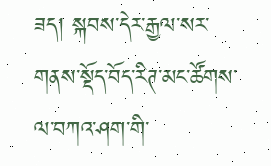ཟད། སྐབས་དེར་རྒྱལ་སར་གནས་སྡོད་བོད་རིཊ་མང་ཚོགས་ལ་བཀའ་ཤག་གི་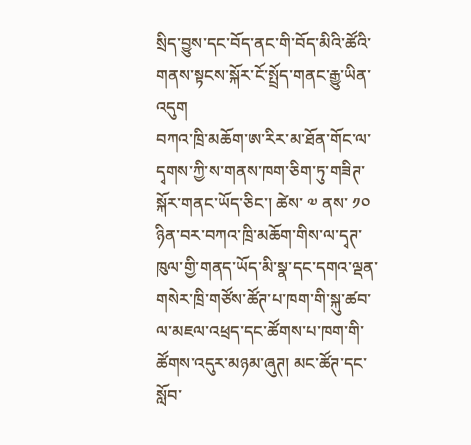སྲིད་བྱུས་དང་བོད་ནང་གི་བོད་མིའི་ཚོའི་གནས་སྟངས་སྐོར་ངོ་སྤྲོད་གནང་རྒྱུ་ཡིན་འདུག
བཀའ་ཁྲི་མཆོག་ཨ་རིར་མ་ཐོན་གོང་ལ་དྭགས་ཀྱི་ས་གནས་ཁག་ཅིག་ཏུ་གཟིཊ་སྐོར་གནང་ཡོད་ཅིང་། ཚེས་ ༧ ནས་ ༡༠ ཉིན་བར་བཀའ་ཁྲི་མཆོག་གིས་ལ་དྭཊ་ཁུལ་གྱི་གནད་ཡོད་མི་སྣ་དང་དགའ་ལྡན་གསེར་ཁྲི་གཙོས་ཚོཊ་པ་ཁག་གི་སྐུ་ཚབ་ལ་མཇལ་འཕྲད་དང་ཚོགས་པ་ཁག་གི་ཚོགས་འདུར་མཉམ་ཞུཊ། མང་ཚོཊ་དང་སློབ་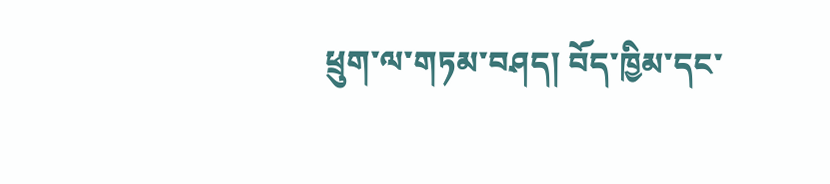ཕྲུག་ལ་གཏམ་བཤད། བོད་ཁྱིམ་དང་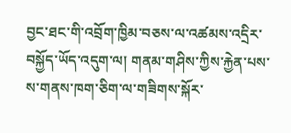བྱང་ཐང་གི་འབྲོག་ཁྱིམ་བཅས་ལ་འཚམས་འདྲིར་བསྐྱོད་ཡོད་འདུག་ལ། གནམ་གཤིས་ཀྱིས་རྐྱེན་པས་ས་གནས་ཁག་ཅིག་ལ་གཟིགས་སྐོར་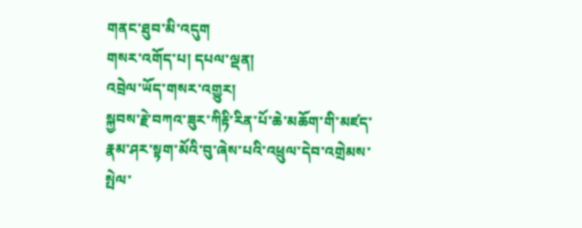གནང་ཐུབ་མི་འདུག
གསར་འགོད་པ། དཔལ་ལྡན།
འབྲེལ་ཡོད་གསར་འགྱུར།
སྐྱབས་རྗེ་བཀའ་ཟུར་ཀིརྟི་རིན་པོ་ཆེ་མཆོག་གི་མཛད་རྣམ་ཤར་སྟག་མོའི་བུ་ཞེས་པའི་འཕྲུལ་དེབ་འགྲེམས་སྤེལ་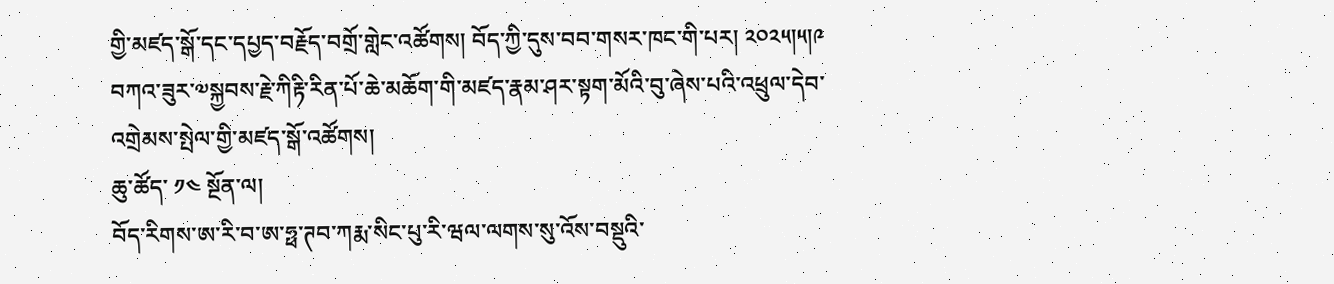གྱི་མཛད་སྒོ་དང་དཔྱད་བརྗོད་བགྲོ་གླེང་འཚོགས། བོད་ཀྱི་དུས་བབ་གསར་ཁང་གི་པར། ༢༠༢༥།༥།༩
བཀའ་ཟུར་༧སྐྱབས་རྗེ་ཀིརྟི་རིན་པོ་ཆེ་མཆོག་གི་མཛད་རྣམ་ཤར་སྟག་མོའི་བུ་ཞེས་པའི་འཕྲུལ་དེབ་འགྲེམས་སྤེལ་གྱི་མཛད་སྒོ་འཚོགས།
ཆུ་ཚོད་ ༡༤ སྔོན་ལ།
བོད་རིགས་ཨ་རི་བ་ཨ་ཧྥ་ཊབ་ཀརྨ་སིང་པུ་རི་ཝལ་ལགས་སུ་འོས་བསྡུའི་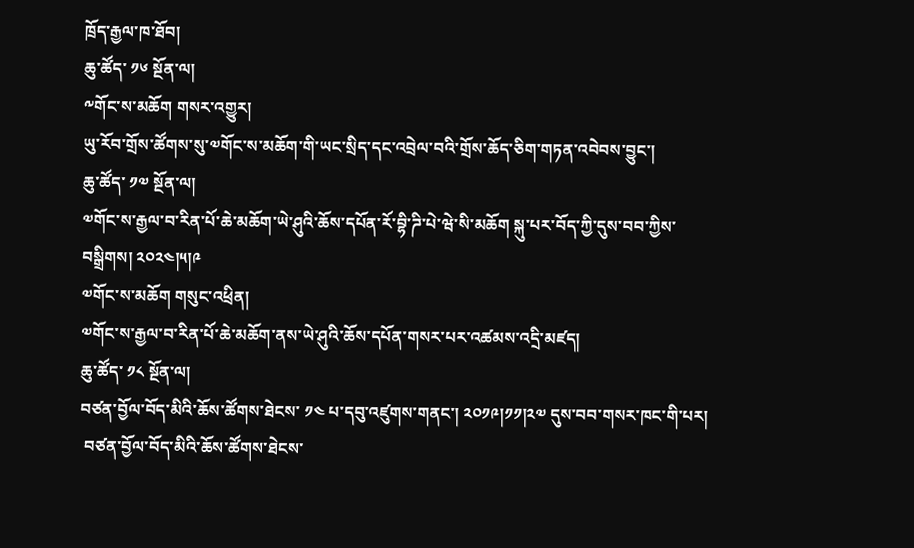ཁྲོད་རྒྱལ་ཁ་ཐོབ།
ཆུ་ཚོད་ ༡༦ སྔོན་ལ།
༸གོང་ས་མཆོག གསར་འགྱུར།
ཡུ་རོབ་གྲོས་ཚོགས་སུ་༧གོང་ས་མཆོག་གི་ཡང་སྲིད་དང་འབྲེལ་བའི་གྲོས་ཆོད་ཅིག་གཏན་འབེབས་བྱུང་།
ཆུ་ཚོད་ ༡༧ སྔོན་ལ།
༧གོང་ས་རྒྱལ་བ་རིན་པོ་ཆེ་མཆོག་ཡེ་ཤུའི་ཆོས་དཔོན་རོ་བྷི་ཌི་པེ་ཝེ་སི་མཆོག སྐུ་པར་བོད་ཀྱི་དུས་བབ་ཀྱིས་བསྒྲིགས། ༢༠༢༤།༥།༩
༧གོང་ས་མཆོག གསུང་འཕྲིན།
༧གོང་ས་རྒྱལ་བ་རིན་པོ་ཆེ་མཆོག་ནས་ཡེ་ཤུའི་ཆོས་དཔོན་གསར་པར་འཚམས་འདྲི་མཛད།
ཆུ་ཚོད་ ༡༨ སྔོན་ལ།
བཙན་བྱོལ་བོད་མིའི་ཆོས་ཚོགས་ཐེངས་ ༡༤ པ་དབུ་འཛུགས་གནང་། ༢༠༡༩།༡༡།༢༧ དུས་བབ་གསར་ཁང་གི་པར།
 བཙན་བྱོལ་བོད་མིའི་ཆོས་ཚོགས་ཐེངས་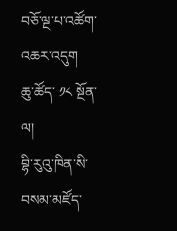བཅོ་ལྔ་པ་འཚོག་འཆར་འདུག
ཆུ་ཚོད་ ༡༨ སྔོན་ལ།
བྷི་རུའུ་ཁིན་སི་བསམ་མཛོད་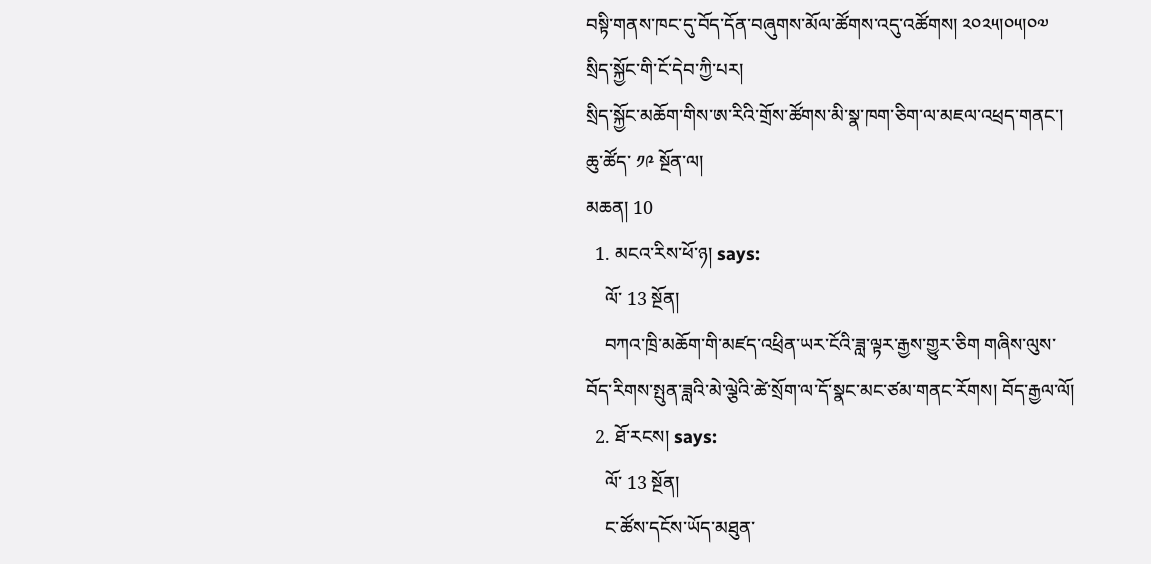བསྟི་གནས་ཁང་དུ་བོད་དོན་བཞུགས་མོལ་ཚོགས་འདུ་འཚོགས། ༢༠༢༥།༠༥།༠༧ སྲིད་སྐྱོང་གི་ངོ་དེབ་ཀྱི་པར།
སྲིད་སྐྱོང་མཆོག་གིས་ཨ་རིའི་གྲོས་ཚོགས་མི་སྣ་ཁག་ཅིག་ལ་མཇལ་འཕྲད་གནང་།
ཆུ་ཚོད་ ༡༩ སྔོན་ལ།
མཆན། 10
  1. མངའ་རིས་ཕོ་ཉ། says:
    ལོ་ 13 སྔོན།
    བཀའ་ཁྲི་མཆོག་གི་མཛད་འཕྲིན་ཡར་ངོའི་ཟླ་ལྟར་རྒྱས་གྱུར་ཅིག གཞིས་ལུས་བོད་རིགས་སྤུན་ཟླའི་མེ་ལྕེའི་ཚེ་སྲོག་ལ་དོ་སྣང་མང་ཙམ་གནང་རོགས། བོད་རྒྱལ་ལོ།
  2. ཐོ་རངས། says:
    ལོ་ 13 སྔོན།
    ང་ཚོས་དངོས་ཡོད་མཐུན་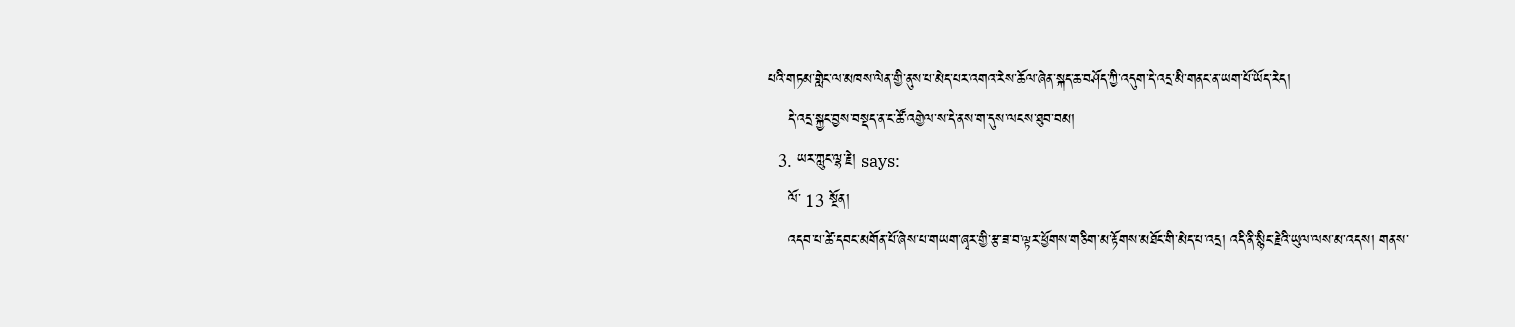པའི་གཏམ་གླེང་ལ་མཁས་ལེན་གྱི་ནུས་པ་མེད་པར་འགའ་རེས་ཆོལ་ཞེན་སྐད་ཆ་བཤོད་ཀྱི་འདུག་དེ་འདྲ་མི་གནང་ན་ཡག་པོ་ཡོད་རེད།
    དེ་འདྲ་སྐྱང་བྱས་བསྡད་ན་ང་ཚོ་འགྱེལ་ས་དེ་ནས་ག་དུས་ལངས་ཐུབ་བམ།
  3. ཡར་ཀླུང་ལྷ་རྗེ། says:
    ལོ་ 13 སྔོན།
    འདབ་པ་ཚེ་དབང་མགོན་པོ་ཞེས་པ་གཡག་ཞྭར་གྱི་རྩ་ཟ་བ་ལྟར་ཕྱོགས་གཅིག་མ་རྟོགས་མཐོང་གི་མེད་པ་འདྲ། འདི་ནི་སྙིང་རྗེའི་ཡུལ་ལས་མ་འདས། གནས་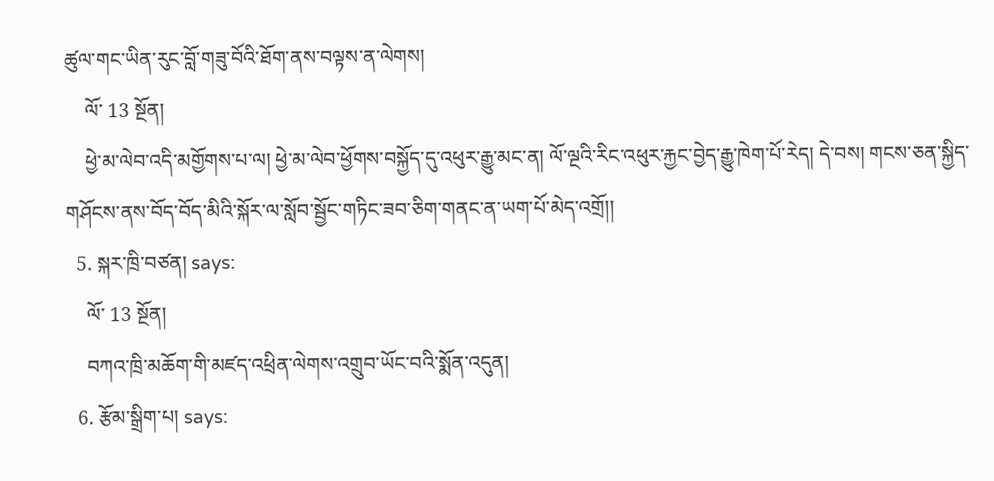ཚུལ་གང་ཡིན་རུང་བློ་གཟུ་བོའི་ཐོག་ནས་བལྟས་ན་ལེགས།
    ལོ་ 13 སྔོན།
    ཕྱེ་མ་ལེབ་འདི་མགྱོགས་པ་ལ། ཕྱེ་མ་ལེབ་ཕྱོགས་བསྐྱོད་དུ་འཕུར་རྒྱུ་མང་ན། ལོ་ལྔའི་རིང་འཕུར་རྐྱང་བྱེད་རྒྱུ་ཁེག་པོ་རེད། དེ་བས། གངས་ཅན་སྐྱིད་གཤོངས་ནས་བོད་བོད་མིའི་སྐོར་ལ་སློབ་སྦྱོང་གཏིང་ཟབ་ཅིག་གནང་ན་ཡག་པོ་མེད་འགྲོ།།
  5. སྐར་ཁྲི་བཙན། says:
    ལོ་ 13 སྔོན།
    བཀའ་ཁྲི་མཆོག་གི་མཛད་འཕྲིན་ལེགས་འགྲུབ་ཡོང་བའི་སྨོན་འདུན།
  6. རྩོམ་སྒྲིག་པ། says: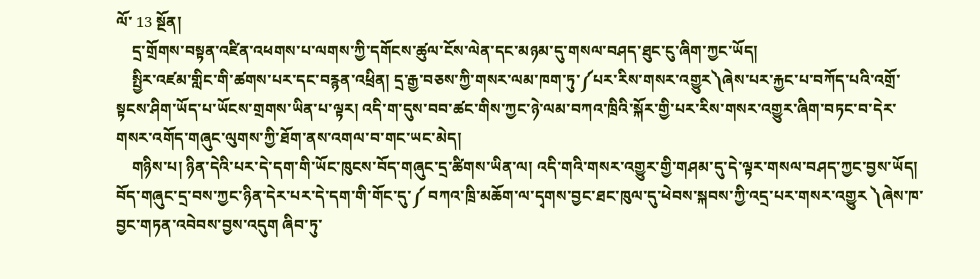ལོ་ 13 སྔོན།
    དྲ་གྲོགས་བསྟན་འཛིན་འཕགས་པ་ལགས་ཀྱི་དགོངས་ཚུལ་ངོས་ལེན་དང་མཉམ་དུ་གསལ་བཤད་ཐུང་ངུ་ཞིག་ཀྱང་ཡོད།
    སྤྱིར་འཛམ་གླིང་གི་ཚགས་པར་དང་བརྙན་འཕྲིན། དྲ་རྒྱ་བཅས་ཀྱི་གསར་ལམ་ཁག་ཏུ་༼པར་རིས་གསར་འགྱུར༽ཞེས་པར་རྐྱང་པ་བཀོད་པའི་འགྲོ་སྟངས་ཤིག་ཡོད་པ་ཡོངས་གྲགས་ཡིན་པ་ལྟར། འདི་ག་དུས་བབ་ཚང་གིས་ཀྱང་ཉེ་ལམ་བཀའ་ཁྲིའི་སྐོར་གྱི་པར་རིས་གསར་འགྱུར་ཞིག་བཏང་བ་དེར་གསར་འགོད་གཞུང་ལུགས་ཀྱི་ཐོག་ནས་འགལ་བ་གང་ཡང་མེད།
    གཉིས་པ། ཉིན་དེའི་པར་དེ་དག་གི་ཡོང་ཁུངས་བོད་གཞུང་དྲ་ཚིགས་ཡིན་ལ། འདི་གའི་གསར་འགྱུར་གྱི་གཤམ་དུ་དེ་ལྟར་གསལ་བཤད་ཀྱང་བྱས་ཡོད། བོད་གཞུང་དྲ་བས་ཀྱང་ཉིན་དེར་པར་དེ་དག་གི་གོང་དུ་༼ བཀའ་ཁྲི་མཆོག་ལ་དྭགས་བྱང་ཐང་ཁུལ་དུ་ཕེབས་སྐབས་ཀྱི་འདྲ་པར་གསར་འགྱུར ༽ཞེས་ཁ་བྱང་གཏན་འབེབས་བྱས་འདུག ཞིབ་ཏུ་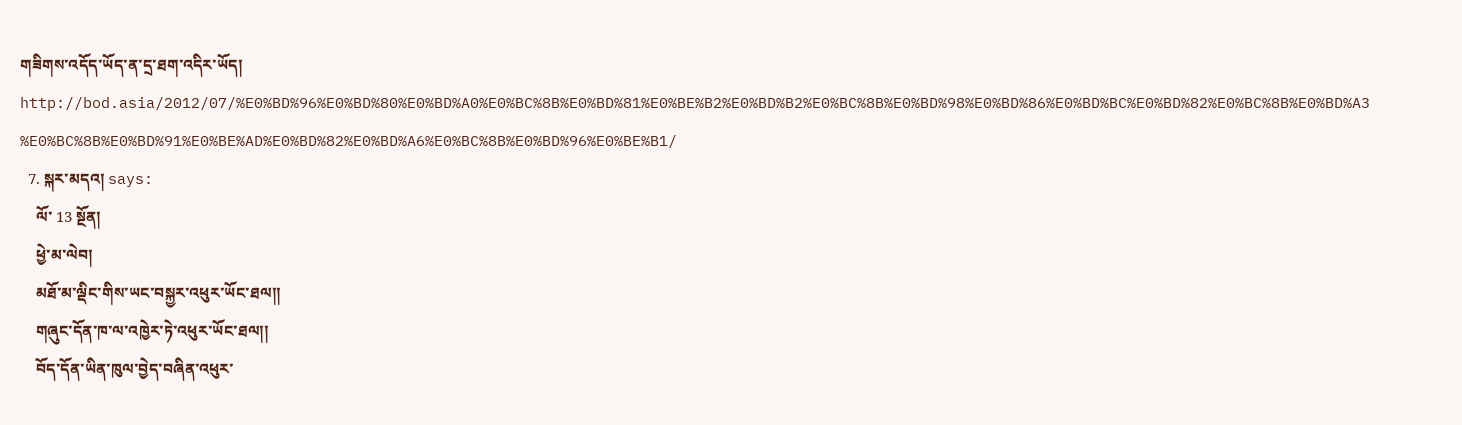གཟིགས་འདོད་ཡོད་ན་དྲ་ཐག་འདིར་ཡོད། http://bod.asia/2012/07/%E0%BD%96%E0%BD%80%E0%BD%A0%E0%BC%8B%E0%BD%81%E0%BE%B2%E0%BD%B2%E0%BC%8B%E0%BD%98%E0%BD%86%E0%BD%BC%E0%BD%82%E0%BC%8B%E0%BD%A3%E0%BC%8B%E0%BD%91%E0%BE%AD%E0%BD%82%E0%BD%A6%E0%BC%8B%E0%BD%96%E0%BE%B1/
  7. སྐར་མདའ། says:
    ལོ་ 13 སྔོན།
    ཕྱེ་མ་ལེབ།
    མཐོ་མ་ལྡིང་གིས་ཡང་བསྐྱར་འཕུར་ཡོང་ཐལ།།
    གཞུང་དོན་ཁ་ལ་འཁྱེར་ཏེ་འཕུར་ཡོང་ཐལ།།
    བོད་དོན་ཡིན་ཁུལ་བྱེད་བཞིན་འཕུར་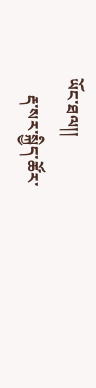ཡོང་ཐལ།།
    རྡ་སར་སྐྱིད་ཚོར་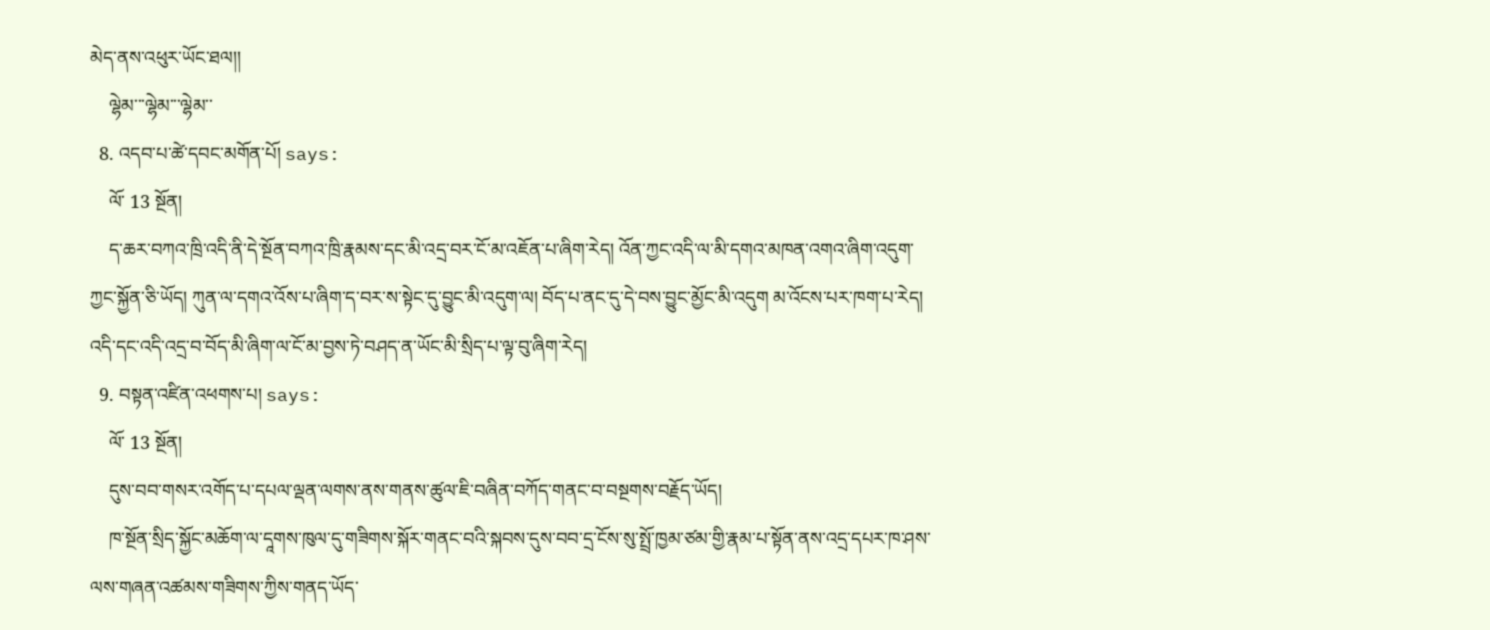མེད་ནས་འཕུར་ཡོང་ཐལ།།
    ལྷེམ་་་ལྷེམ་་་ལྷེམ་་
  8. འདབ་པ་ཚེ་དབང་མགོན་པོ། says:
    ལོ་ 13 སྔོན།
    ད་ཆར་བཀའ་ཁྲི་འདི་ནི་དེ་སྔོན་བཀའ་ཁྲི་རྣམས་དང་མི་འདྲ་བར་ངོ་མ་འཇོན་པ་ཞིག་རེད། འོན་ཀྱང་འདི་ལ་མི་དགའ་མཁན་འགའ་ཞིག་འདུག་ཀྱང་སྐྱོན་ཅི་ཡོད། ཀུན་ལ་དགའ་འོས་པ་ཞིག་ད་བར་ས་སྟེང་དུ་བྱུང་མི་འདུག་ལ། བོད་པ་ནང་དུ་དེ་བས་བྱུང་མྱོང་མི་འདུག མ་འོངས་པར་ཁག་པ་རེད། འདི་དང་འདི་འདྲ་བ་བོད་མི་ཞིག་ལ་ངོ་མ་བྱས་ཏེ་བཤད་ན་ཡོང་མི་སྲིད་པ་ལྟ་བུ་ཞིག་རེད།
  9. བསྟན་འཛིན་འཕགས་པ། says:
    ལོ་ 13 སྔོན།
    དུས་བབ་གསར་འགོད་པ་དཔལ་ལྡན་ལགས་ནས་གནས་ཚུལ་ཇི་བཞིན་བཀོད་གནང་བ་བསྔགས་བརྗོད་ཡོད།
    ཁ་སྔོན་སྲིད་སྐྱོང་མཆོག་ལ་དཱགས་ཁུལ་དུ་གཟིགས་སྐོར་གནང་བའི་སྐབས་དུས་བབ་དྲ་ངོས་སུ་སྤྲོ་ཁྱམ་ཙམ་གྱི་རྣམ་པ་སྟོན་ནས་འདྲ་དཔར་ཁ་ཤས་ལས་གཞན་འཚམས་གཟིགས་ཀྱིས་གནད་ཡོད་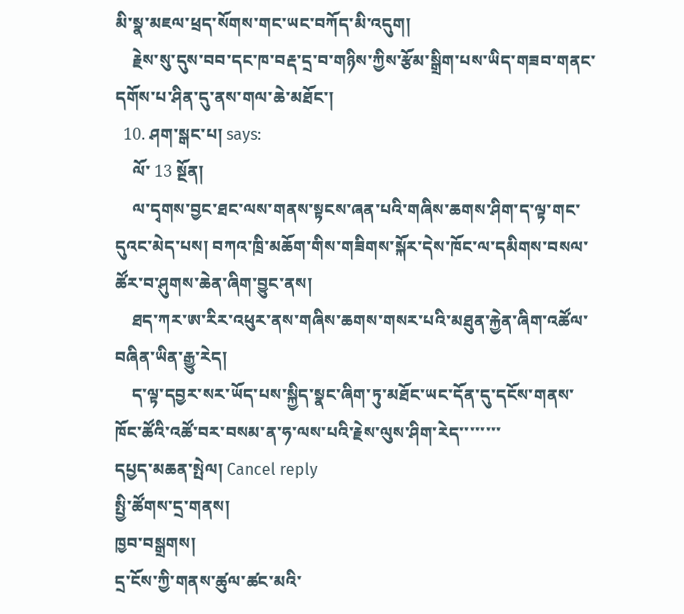མི་སྣ་མཇལ་ཕྲད་སོགས་གང་ཡང་བཀོད་མི་འདུག།
    རྗེས་སུ་དུས་བབ་དང་ཁ་བརྡ་དྲ་བ་གཉིས་ཀྱིས་རྩོམ་སྒྲིག་པས་ཡིད་གཟབ་གནང་དགོས་པ་ཤིན་དུ་ནས་གལ་ཆེ་མཐོང་།
  10. ཤག་སྒང་པ། says:
    ལོ་ 13 སྔོན།
    ལ་དྭགས་བྱང་ཐང་ལས་གནས་སྟངས་ཞན་པའི་གཞིས་ཆགས་ཤིག་ད་ལྟ་གང་དུའང་མེད་པས། བཀའ་ཁྲི་མཆོག་གིས་གཟིགས་སྐོར་དེས་ཁོང་ལ་དམིགས་བསལ་ཚོར་བ་ཤུགས་ཆེན་ཞིག་བྱུང་ནས།
    ཐད་ཀར་ཨ་རིར་འཕུར་ནས་གཞིས་ཆགས་གསར་པའི་མཐུན་རྐྱེན་ཞིག་འཚོལ་བཞིན་ཡིན་རྒྱུ་རེད།
    ད་ལྟ་དབྱར་སར་ཡོད་པས་སྐྱིད་སྣང་ཞིག་ཏུ་མཐོང་ཡང་དོན་དུ་དངོས་གནས་ཁོང་ཚོའི་འཚོ་བར་བསམ་ན་ཧ་ལས་པའི་རྗེས་ལུས་ཤིག་རེད་་་་་་་་
དཔྱད་མཆན་སྤེལ། Cancel reply
སྤྱི་ཚོགས་དྲ་གནས།
ཁྱབ་བསྒྲགས།
དྲ་ངོས་ཀྱི་གནས་ཚུལ་ཚང་མའི་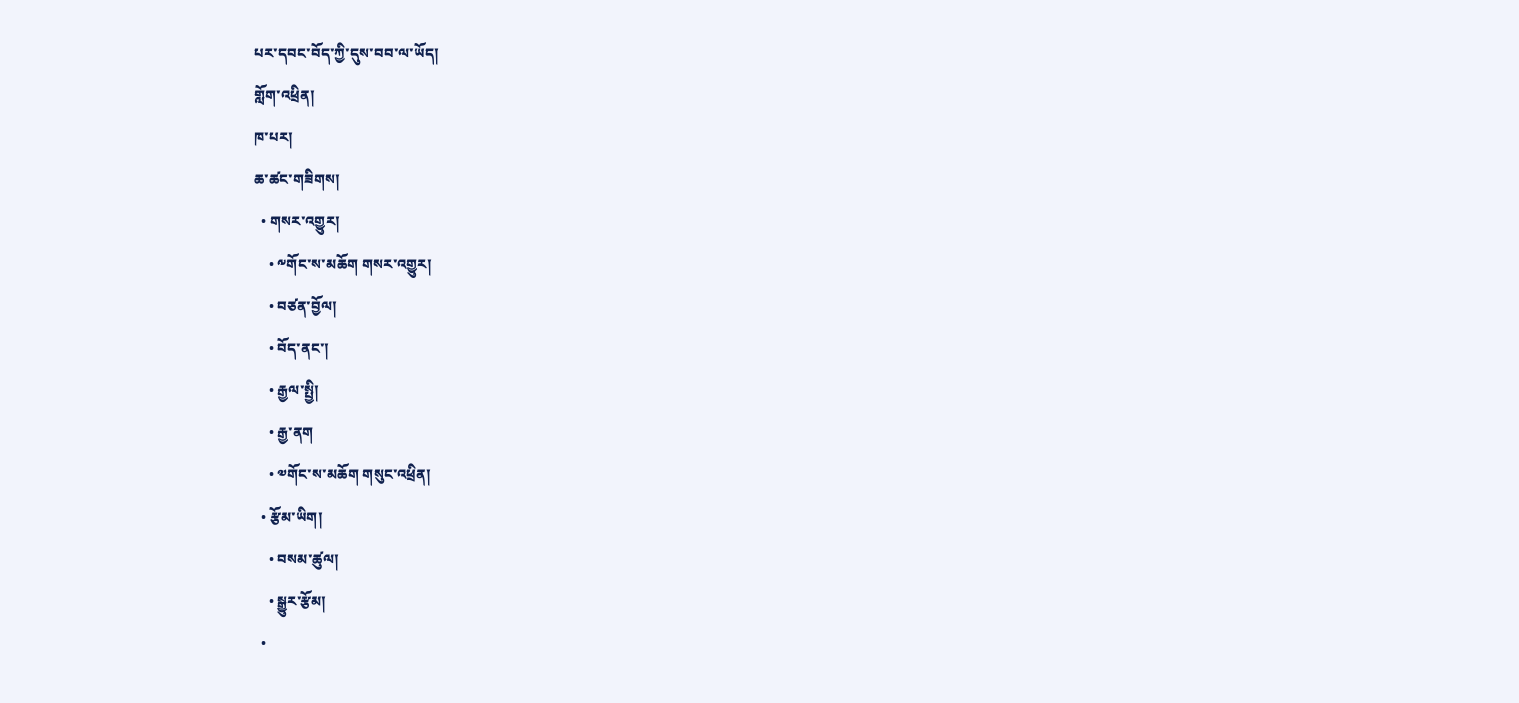པར་དབང་བོད་ཀྱི་དུས་བབ་ལ་ཡོད།
གློག་འཕྲིན།
ཁ་པར།
ཆ་ཚང་གཟིགས།
  • གསར་འགྱུར།
    • ༸གོང་ས་མཆོག གསར་འགྱུར།
    • བཙན་བྱོལ།
    • བོད་ནང་།
    • རྒྱལ་སྤྱི།
    • རྒྱ་ནག
    • ༧གོང་ས་མཆོག གསུང་འཕྲིན།
  • རྩོམ་ཡིག།
    • བསམ་ཚུལ།
    • སྒྱུར་རྩོམ།
  •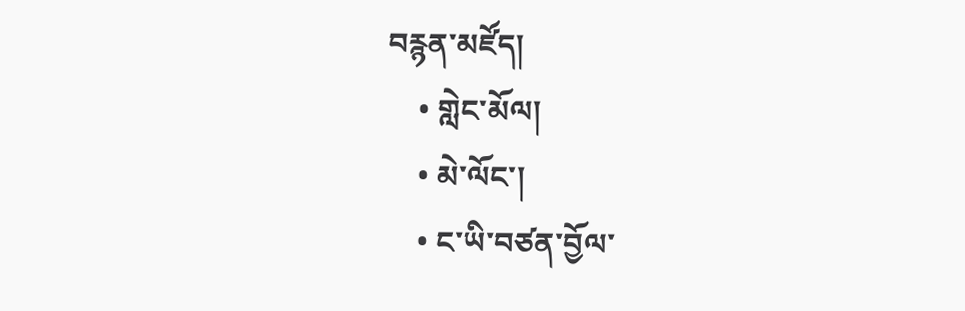བརྙན་མཛོད།
    • གླེང་མོལ།
    • མེ་ལོང་།
    • ང་ཡི་བཙན་བྱོལ་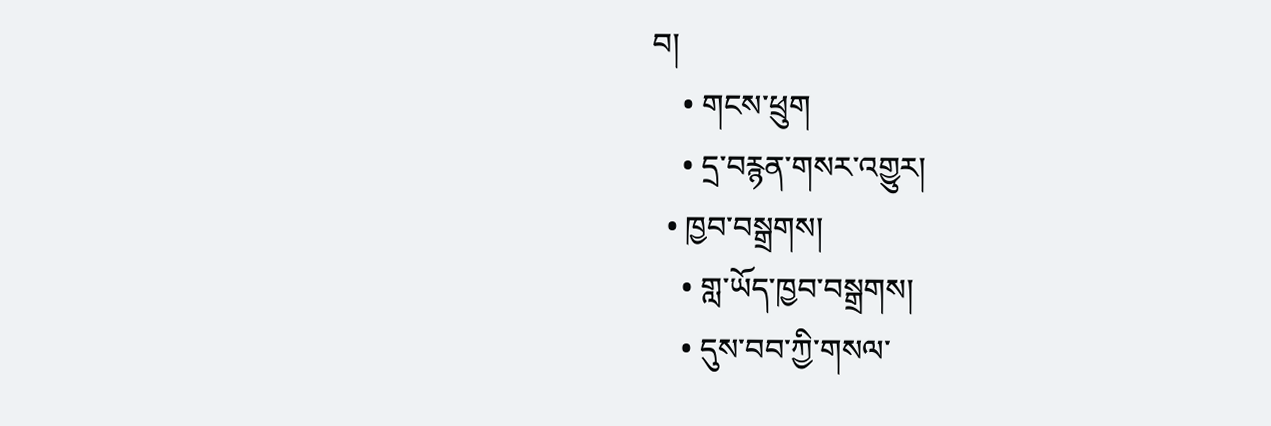བ།
    • གངས་ཕྲུག
    • དྲ་བརྙན་གསར་འགྱུར།
  • ཁྱབ་བསྒྲགས།
    • གླ་ཡོད་ཁྱབ་བསྒྲགས།
    • དུས་བབ་ཀྱི་གསལ་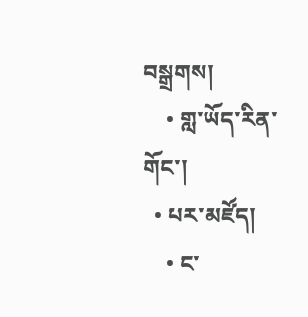བསྒྲགས།
    • གླ་ཡོད་རིན་གོང་།
  • པར་མཛོད།
    • ང་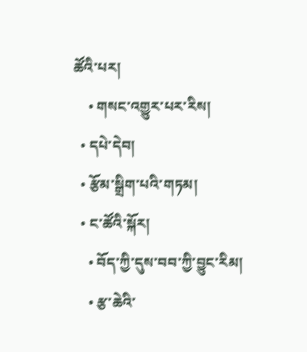ཚོའི་པར།
    • གསང་འགྱུར་པར་རིས།
  • དཔེ་དེབ།
  • རྩོམ་སྒྲིག་པའི་གཏམ།
  • ང་ཚོའི་སྐོར།
    • བོད་ཀྱི་དུས་བབ་ཀྱི་བྱུང་རིམ།
    • རྩ་ཆེའི་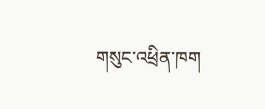གསུང་འཕྲིན་ཁག